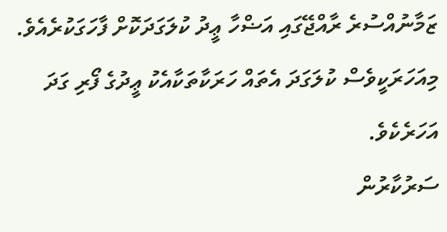ޒަމާނުއްސުރެ ރާއްޖޭގައި އަޟްހާ ޢީދު ކުލަގަދަކޮށް ފާހަގަކުރެއެވެ. މިއަހަރަކީވެސް ކުލަގަދަ އެތައް ހަރަކާތަކާއެކު ޢީދުގެ ފޯރި ގަދަ އަހަރެކެވެ.
ސަރުކާރުން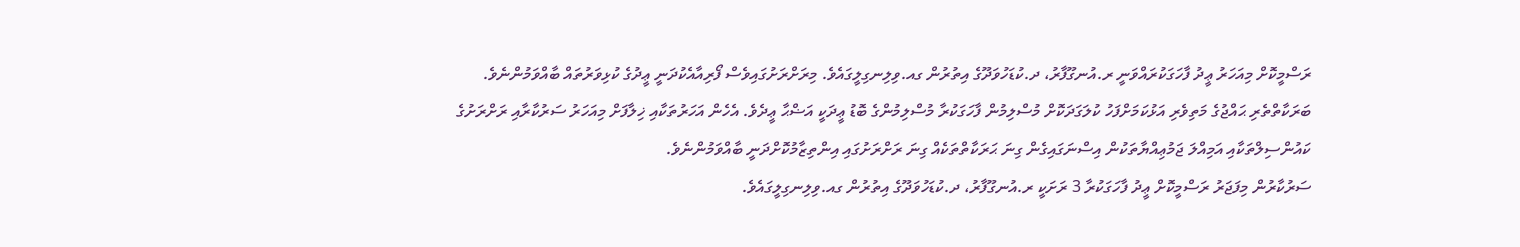ރަސްމީކޮށް މިއަހަރު ޢީދު ފާހަގަކުރައްވަނީ ރ.އުނގޫފާރު، ދ.ކުޑަހުވަދޫގެ އިތުރުން ގއ.ވިލިނގިލީގައެވެ. މިރަށްރަށުގައިވެސް ފޯރިއާއެކުދަނީ ޢީދުގެ ކުޅިވަރުތައް ބާއްވަމުންނެވެ.
ބަރަކާތްތެރި ޙައްޖުގެ މަތިވެރި އަޅުކަމަށްފަހު ކުލަގަދަކޮށް މުސްލިމުން ފާހަގަކުރާ މުސްލިމުންގެ ބޮޑު ޢީދަކީ އަޟްޙާ ޢީދެވެ. އެހެން އަހަރުތަކާއި ޚިލާފަށް މިއަހަރު ސަރުކާރާއި ރަށްރަށުގެ ކައުންސިލްތަކާއި އަމިއްލަ ޖަމުޢިއްޔާތަކުން އިސްނަގައިގެން ގިނަ ޙަރަކާތްތަކެއް ގިނަ ރަށްރަށުގައި އިންތިޒާމުކޮށްދަނީ ބާއްވަމުންނެވެ.
ސަރުކާރުން މިފަޖަރު ރަސްމީކޮށް ޢީދު ފާހަގަކުރާ 3 ރަށަކީ ރ.އުނގޫފާރު، ދ.ކުޑަހުވަދޫގެ އިތުރުން ގއ.ވިލިނގިލީގައެވެ.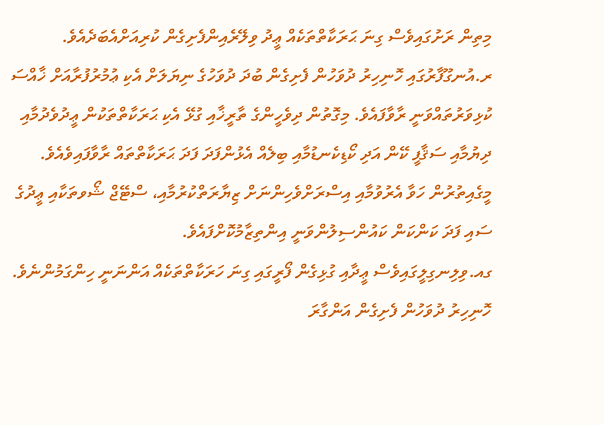މިތިން ރަށުގައިވެސް ގިނަ ޙަރަކާތްތަކެއް ޢީދު ވިލޭރެއިންފެށިގެން ކުރިއަށްއެބަދެއެވެ.
ރ.އުނގޫފާރުގައި ހޮނިހިރު ދުވަހުން ފެށިގެން ބުދަ ދުވަހުގެ ނިޔަލަށް އެކި ޢުމުރުފުރާއަށް ޚާއްސަ ކުޅިވަރުތައްވަނީ ރާވާފައެވެ. މިގޮތުން ދިވެހީންގެ ތާރީޚާއި ގުޅޭ އެކި ޙަރަކާތްތަކުން ޢީދުވެދުމާއި ދިޔުމާއި ސަޤާފީ ކޭން އަދި ކޯޑިކެނޑުމާއި ބިލެއް އެޅުންފަދަ ފަދަ ޙަރަކާތްތައް ރާވާފައިވެއެވެ. މީގެއިތުރުން ހަވާ އެރުވުމާއި އިސްރަށްވެހިންނަށް ޒިޔާރަތްކުރުމާއި، ސްޓޭޖް ޝޯވތަކާއި ޢީދުގެ ސައި ފަދަ ކަންކަން ކައުންސިލުންވަނީ އިންތިޒާމުކޮށްފައެވެ.
ގއ.ވިލިނގިލީގައިވެސް ޢީދާއި ގުޅިގެން ފޯރީގައި ގިނަ ހަރަކާތްތަކެއް އަންނަނީ ހިންގަމުންނެވެ.
ހޮނިހިރު ދުވަހުން ފެށިގެން އަންގާރަ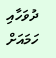ދުވަހާއި ހަމައަށް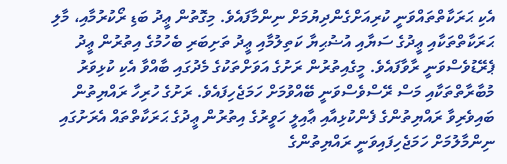އެކި ޙަރަކާތްތައްވަނީ ކުރިއަށްގެންދިޔުމަށް ނިންމާފައެވެ. މިގޮތުން ޢީދު ބަޑި ރޯކުރުމާއި، މާލި ޙަރަކާތްތަކާއި ޢީދުގެ ސަޔާއި އުޟުޙިޔާ ކަތިލުމާއި ޢީދު ތަށިބަރި ބެހުމުގެ އިތުރުން ޢީދު ޕެރޭޑުވެސްވަނީ ރާވާފައެވެ. މީގެއިތުރުން ރަށުގެ އަވަށްތަކުގެ މެދުގައި ބާއްވާ އެކި ކުޅިވަރު މުބާރާތްތަކާއި މަސް ރޭސްވެސްވަނީ ބޭއްވުމަށް ހަމަޖެހިފައެވެ. ރަށުގެ ހުރިހާ ރައްޔިތުން ބައިވެރިވާ ރައްޔިތުންގެ ފެންކުޅިއާއި ޢާއިލީ ހަވީރުގެ އިތުރުން ޢީދުގެ ޙަރަކާތްތައް އެރަށުގައި ނިންމާލުމަށް ހަމަޖެހިފައިވަނީ ރައްޔިތުންގެ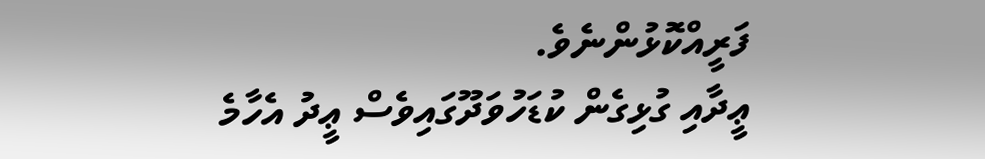ފަރީއްކޮޅުންނެވެ.
ޢީދާއި ގުޅިގެން ކުޑަހުވަދޫގައިވެސް ޢީދު އެހާމެ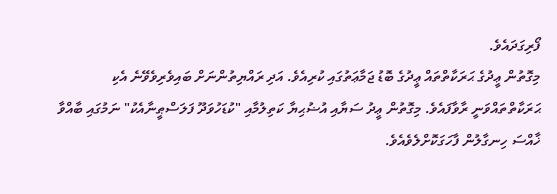ފޯރިގަދައެވެ.
މިގޮތުން ޢީދުގެ ޙަރަކާތްތައް ޢީދުގެ ބޮޑު ޖަމާޢަތުގައި ކުރިއެވެ. އަދި ރައްޔިތުންނަށް ބައިވެރިވެވޭނެ އެކި ޙަރަކާތްތައްވަނީ ރާވާފައެވެ. މިގޮތުން ޢީދު ސަޔާއި އުޟުޙިޔާ ކަތިލުމާއި "ކުޑަހުވަދޫ ފަލަސްޠީނާއެކު" ނަމުގައި ބާއްވާ ޚާއްސަ ހިނގާލުން ފާހަގަކޮށްލެވެއެވެ.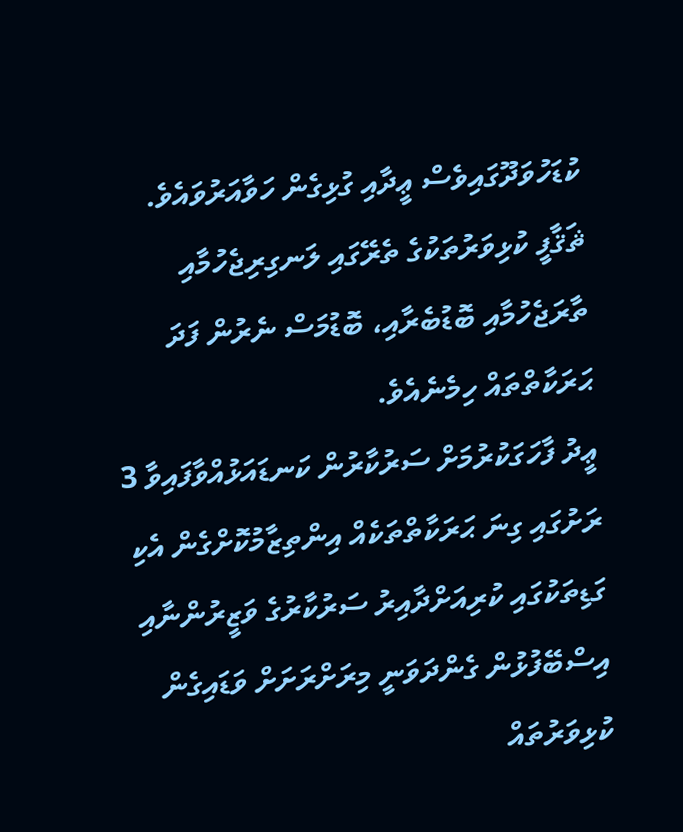ކުޑަހުވަދޫގައިވެސް ޢީދާއި ގުޅިގެން ހަވާއަރުވައެވެ. ޘަޤާފީ ކުޅިވަރުތަކުގެ ތެރޭގައި ލަނގިރިޖެހުމާއި ތާރަޖެހުމާއި ބޮޑުބެރާއި، ބޮޑުމަސް ނެރުން ފަދަ ޙަރަކާތްތައް ހިމެނެއެވެ.
ޢީދު ފާހަގަކުރުމަށް ސަރުކާރުން ކަނޑައަޅުއްވާފައިވާ 3 ރަށުގައި ގިނަ ޙަރަކާތްތަކެއް އިންތިޒާމުކޮށްގެން އެކި ގަޑިތަކުގައި ކުރިއަށްދާއިރު ސަރުކާރުގެ ވަޒީރުންނާއި އިސްބޭފުޅުން ގެންދަވަނީ މިރަށްރަށަށް ވަޑައިގެން ކުޅިވަރުތައް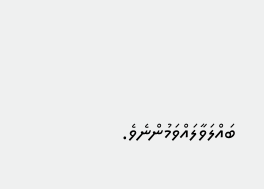ބައްލަވާލައްވަމުންނެވެ.